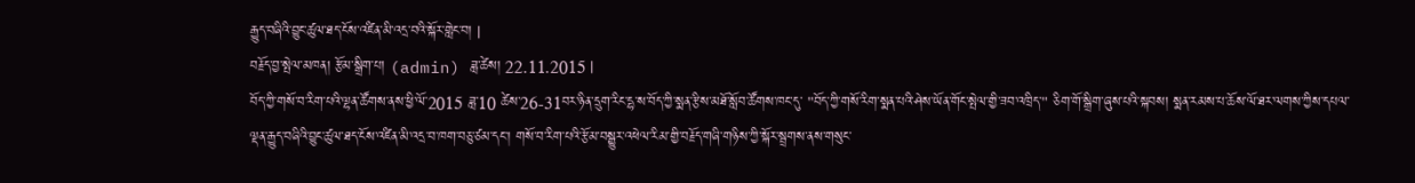རྒྱུད་བཞིའི་བྱུང་ཚུལ་ཐད་ངོས་འཛིན་མི་འདྲ་བའི་སྐོར་གླེང་བ། |
བརྗོད་བྱ་སྤེལ་མཁན། རྩོམ་སྒྲིག་པ། (admin) ཟླ་ཚེས། 22.11.2015 |
བོད་ཀྱི་གསོ་བ་རིག་པའི་ལྷན་ཚོགས་ནས་ཕྱི་ལོ་2015 ཟླ་10 ཚེས་26-31བར་ཉིན་དྲུག་རིང་དྷ་ས་བོད་ཀྱི་སྨན་རྩིས་མཐོ་སློབ་ཚོགས་ཁང་དུ་ "བོད་ཀྱི་གསོ་རིག་སྨན་པའི་ཤེས་ཡོན་གོང་སྤེལ་གྱི་ཟབ་འཁྲིད་" ཅིག་གོ་སྒྲིག་ཞུས་པའི་སྐབས། སྨན་རམས་པ་ཆོས་ལོ་ཐར་ལགས་ཀྱིས་དཔལ་ལྡན་རྒྱུད་བཞིའི་བྱུང་ཚུལ་ཐད་ངོས་འཛིན་མི་འདྲ་བ་ཁག་བཅུ་ཙམ་དང་། གསོ་བ་རིག་པའི་རྩོམ་བསྒྱུར་འཕེལ་རིམ་གྱི་བརྗོད་གཞི་གཉིས་ཀྱི་སྐོར་སྦྲགས་ནས་གསུང་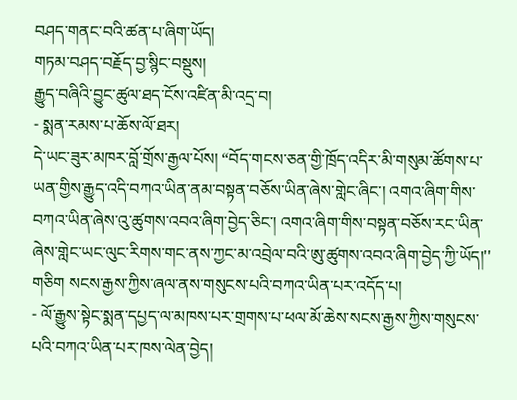བཤད་གནང་བའི་ཚན་པ་ཞིག་ཡོད།
གཏམ་བཤད་བརྗོད་བྱ་སྙིང་བསྡུས།
རྒྱུད་བཞིའི་བྱུང་ཚུལ་ཐད་ངོས་འཛིན་མི་འདྲ་བ།
- སྨན་རམས་པ་ཆོས་ལོ་ཐར།
དེ་ཡང་ཟུར་མཁར་བློ་གྲོས་རྒྱལ་པོས། “བོད་གངས་ཅན་གྱི་ཁྲོད་འདིར་མི་གསུམ་ཚོགས་པ་ཡན་གྱིས་རྒྱུད་འདི་བཀའ་ཡིན་ནམ་བསྟན་བཅོས་ཡིན་ཞེས་གླེང་ཞིང་། འགའ་ཞིག་གིས་བཀའ་ཡིན་ཞེས་འུ་ཚུགས་འབའ་ཞིག་བྱེད་ཅིང་། འགའ་ཞིག་གིས་བསྟན་བཅོས་རང་ཡིན་ཞེས་གླེང་ཡང་ལུང་རིགས་གང་ནས་ཀྱང་མ་འབྲེལ་བའི་ཨུ་ཚུགས་འབའ་ཞིག་བྱེད་ཀྱི་ཡོད།''
གཅིག སངས་རྒྱས་ཀྱིས་ཞལ་ནས་གསུངས་པའི་བཀའ་ཡིན་པར་འདོད་པ།
- ལོ་རྒྱུས་སྟེང་སྨན་དཔྱད་ལ་མཁས་པར་གྲགས་པ་ཕལ་མོ་ཆེས་སངས་རྒྱས་ཀྱིས་གསུངས་པའི་བཀའ་ཡིན་པར་ཁས་ལེན་བྱེད།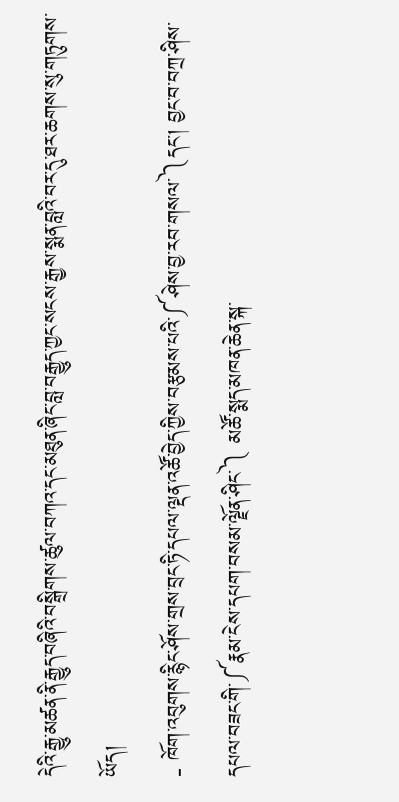དེའི་རྒྱུ་མཚན་ནི་རྒྱུད་བཞིའི་བསྒྲིགས་ཚུལ་བཀའ་དང་མཐུན་ཞིང་བླ་བརྒྱུད་ཀྱང་སངས་རྒྱས་སྨན་བླའི་བར་དུ་ཐར་ཆགས་སུ་གཏུགས་ཡོད།
- ཁོག་འབུགས་རྙིང་ཤོས་གྲས་བྲང་ཏི་དཔལ་ལྡན་འཚོ་བྱེད་ཀྱིས་བརྩམས་པའི་༼ཤེས་བྱ་རབ་གསལ་༽དང་། བྱང་བ་བཀྲ་ཤིས་དཔལ་བཟང་གི་༼རྣམ་ངེས་དཔག་བསམ་ལྗོན་ཤིང་༽ མཚོ་སྨད་མཁན་ཆེན་སྐ་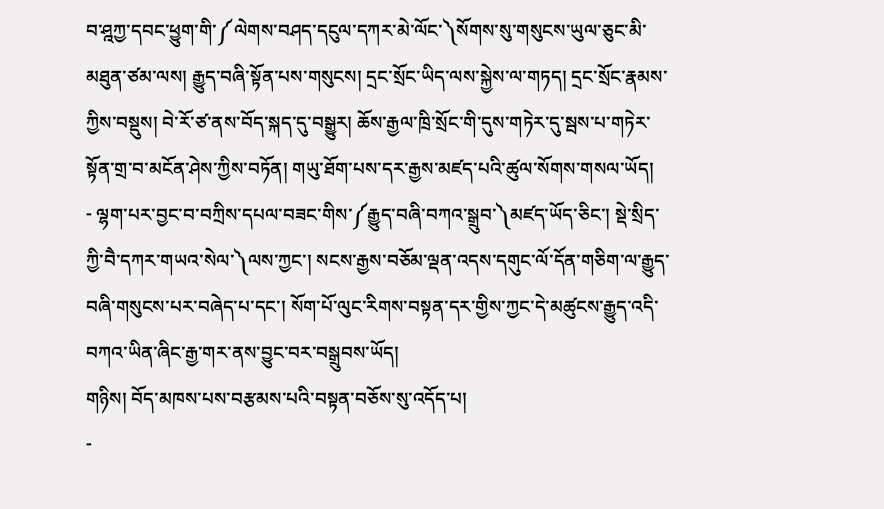བ་ཤྰཀྱ་དབང་ཕྱུག་གི་༼ལེགས་བཤད་དངུལ་དཀར་མེ་ལོང་༽སོགས་སུ་གསུངས་ཡུལ་ཅུང་མི་མཐུན་ཙམ་ལས། རྒྱུད་བཞི་སྟོན་པས་གསུངས། དྲང་སྲོང་ཡིད་ལས་སྐྱེས་ལ་གཏད། དྲང་སྲོང་རྣམས་ཀྱིས་བསྡུས། བེ་རོ་ཙ་ནས་བོད་སྐད་དུ་བསྒྱུར། ཆོས་རྒྱལ་ཁྲི་སྲོང་གི་དུས་གཏེར་དུ་སྦས་པ་གཏེར་སྟོན་གྲ་བ་མངོན་ཤེས་ཀྱིས་བཏོན། གཡུ་ཐོག་པས་དར་རྒྱས་མཛད་པའི་ཚུལ་སོགས་གསལ་ཡོད།
- ལྷག་པར་བྱང་བ་བཀྲིས་དཔལ་བཟང་གིས་༼རྒྱུད་བཞི་བཀའ་སྒྲུབ་༽མཛད་ཡོད་ཅིང་། སྡེ་སྲིད་ཀྱི་བཻ་དཀར་གཡའ་སེལ་༽ལས་ཀྱང་། སངས་རྒྱས་བཅོམ་ལྡན་འདས་དགུང་ལོ་དོན་གཅིག་ལ་རྒྱུད་བཞི་གསུངས་པར་བཞེད་པ་དང་། སོག་པོ་ལུང་རིགས་བསྟན་དར་གྱིས་ཀྱང་དེ་མཚུངས་རྒྱུད་འདི་བཀའ་ཡིན་ཞིང་རྒྱ་གར་ནས་བྱུང་བར་བསྒྲུབས་ཡོད།
གཉིས། བོད་མཁས་པས་བརྩམས་པའི་བསྟན་བཅོས་སུ་འདོད་པ།
-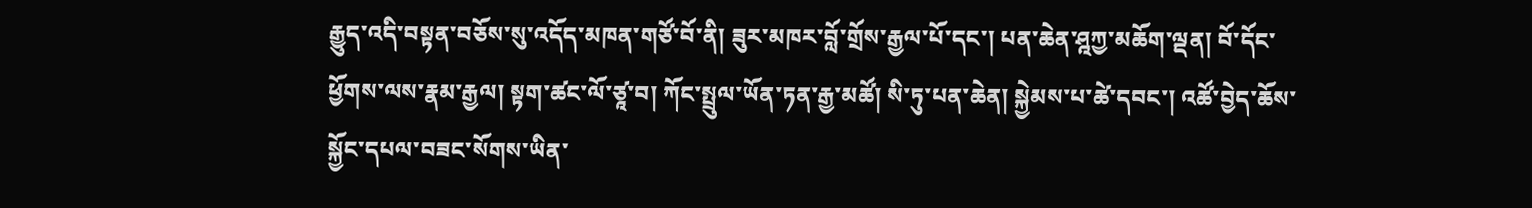རྒྱུད་འདི་བསྟན་བཅོས་སུ་འདོད་མཁན་གཙོ་བོ་ནི། ཟུར་མཁར་བློ་གྲོས་རྒྱལ་པོ་དང་། པན་ཆེན་ཤྰཀྱ་མཆོག་ལྡན། བོ་དོང་ཕྱོགས་ལས་རྣམ་རྒྱལ། སྟག་ཚང་ལོ་ཙཱ་བ། ཀོང་སྤྲུལ་ཡོན་ཏན་རྒྱ་མཚོ། སི་ཏུ་པན་ཆེན། སྐྱེམས་པ་ཚེ་དབང་། འཚོ་བྱེད་ཆོས་སྐྱོང་དཔལ་བཟང་སོགས་ཡིན་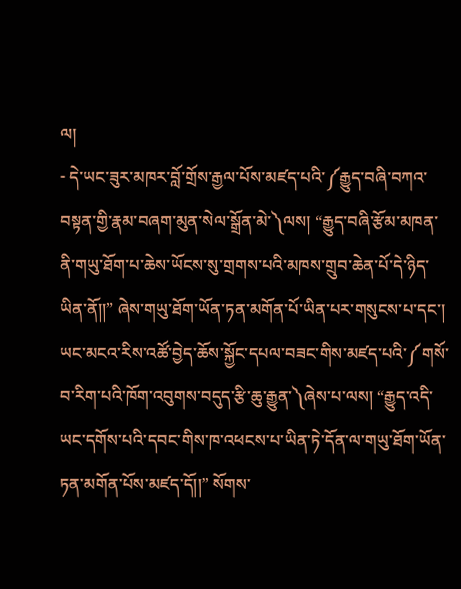ལ།
- དེ་ཡང་ཟུར་མཁར་བློ་གྲོས་རྒྱལ་པོས་མཛད་པའི་༼རྒྱུད་བཞི་བཀའ་བསྟན་གྱི་རྣམ་བཞག་མུན་སེལ་སྒྲོན་མེ་༽ལས། “རྒྱུད་བཞི་རྩོམ་མཁན་ནི་གཡུ་ཐོག་པ་ཆེས་ཡོངས་སུ་གྲགས་པའི་མཁས་གྲུབ་ཆེན་པོ་དེ་ཉིད་ཡིན་ནོ།།” ཞེས་གཡུ་ཐོག་ཡོན་ཏན་མགོན་པོ་ཡིན་པར་གསུངས་པ་དང་། ཡང་མངའ་རིས་འཚོ་བྱེད་ཆོས་སྐྱོང་དཔལ་བཟང་གིས་མཛད་པའི་༼གསོ་བ་རིག་པའི་ཁོག་འབུགས་བདུད་རྩི་ཆུ་རྒྱུན་༽ཞེས་པ་ལས། “རྒྱུད་འདི་ཡང་དགོས་པའི་དབང་གིས་ཁ་འཕངས་པ་ཡིན་ཏེ་དོན་ལ་གཡུ་ཐོག་ཡོན་ཏན་མགོན་པོས་མཛད་དོ།།” སོགས་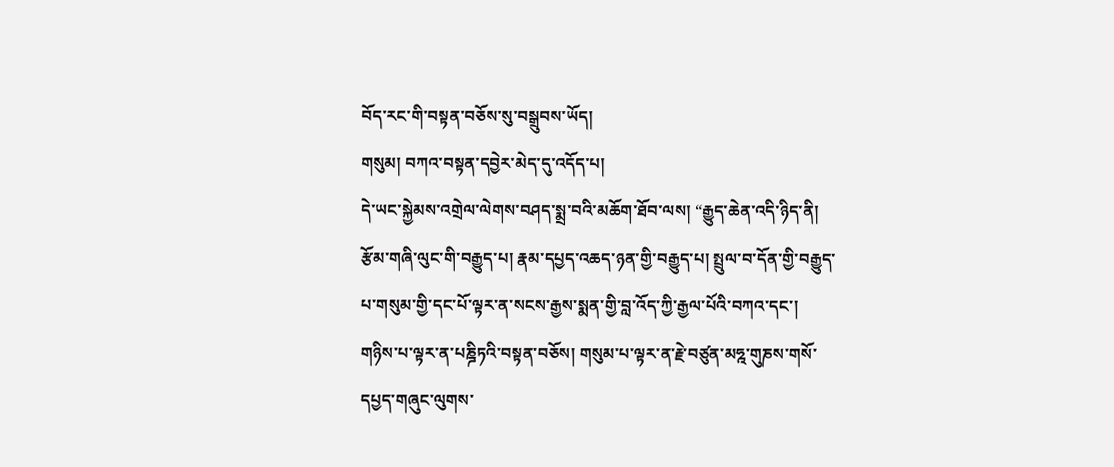བོད་རང་གི་བསྟན་བཅོས་སུ་བསྒྲུབས་ཡོད།
གསུམ། བཀའ་བསྟན་དབྱེར་མེད་དུ་འདོད་པ།
དེ་ཡང་སྐྱེམས་འགྲེལ་ལེགས་བཤད་སྨྲ་བའི་མཆོག་ཐོབ་ལས། “རྒྱུད་ཆེན་འདི་ཉིད་ནི། རྩོམ་གཞི་ལུང་གི་བརྒྱུད་པ། རྣམ་དཔྱད་འཆད་ཉན་གྱི་བརྒྱུད་པ། སྤྲུལ་བ་དོན་གྱི་བརྒྱུད་པ་གསུམ་གྱི་དང་པོ་ལྟར་ན་སངས་རྒྱས་སྨན་གྱི་བླ་འོད་ཀྱི་རྒྱལ་པོའི་བཀའ་དང་། གཉིས་པ་ལྟར་ན་པཎྜིཏའི་བསྟན་བཅོས། གསུམ་པ་ལྟར་ན་རྗེ་བཙུན་མཧྰ་གུཎས་གསོ་དཔྱད་གཞུང་ལུགས་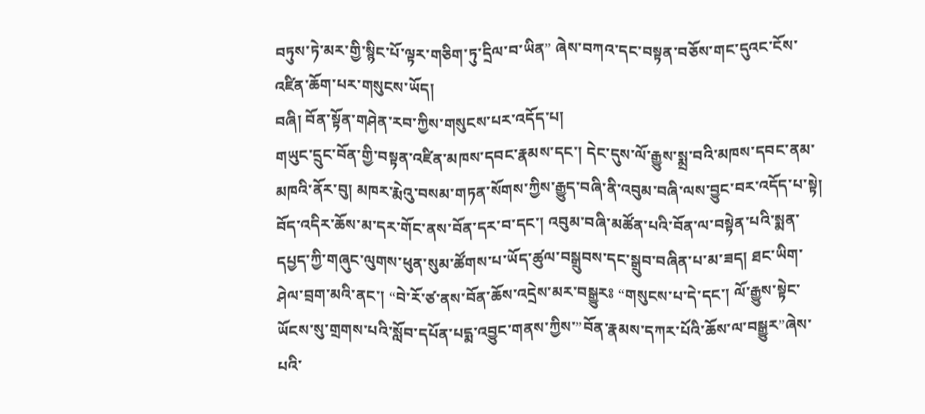བཏུས་ཏེ་མར་གྱི་སྙིང་པོ་ལྟར་གཅིག་ཏུ་དྲིལ་བ་ཡིན” ཞེས་བཀའ་དང་བསྟན་བཅོས་གང་དུའང་ངོས་འཛིན་ཆོག་པར་གསུངས་ཡོད།
བཞི། བོན་སྟོན་གཤེན་རབ་ཀྱིས་གསུངས་པར་འདོད་པ།
གཡུང་དྲུང་བོན་གྱི་བསྟན་འཛིན་མཁས་དབང་རྣམས་དང་། དེང་དུས་ལོ་རྒྱུས་སྨྲ་བའི་མཁས་དབང་ནམ་མཁའི་ནོར་བུ། མཁར་རྨེའུ་བསམ་གཏན་སོགས་ཀྱིས་རྒྱུད་བཞི་ནི་འབུམ་བཞི་ལས་བྱུང་བར་འདོད་པ་སྟེ། བོད་འདིར་ཆོས་མ་དར་གོང་ནས་བོན་དར་བ་དང་། འབུམ་བཞི་མཚོན་པའི་བོན་ལ་བསྟེན་པའི་སྨན་དཔྱད་ཀྱི་གཞུང་ལུགས་ཕུན་སུམ་ཚོགས་པ་ཡོད་ཚུལ་བསྒྲུབས་དང་སྒྲུབ་བཞིན་པ་མ་ཟད། ཐང་ཡིག་ཤེལ་བྲག་མའི་ནང་། “བེ་རོ་ཙ་ནས་བོན་ཆོས་འདྲེས་མར་བསྒྱུརཿ “གསུངས་པ་དེ་དང་། ལོ་རྒྱུས་སྟེང་ཡོངས་སུ་གྲགས་པའི་སློབ་དཔོན་པདྨ་འབྱུང་གནས་ཀྱིས་”བོན་རྣམས་དཀར་པོའི་ཆོས་ལ་བསྒྱུར”ཞེས་པའི་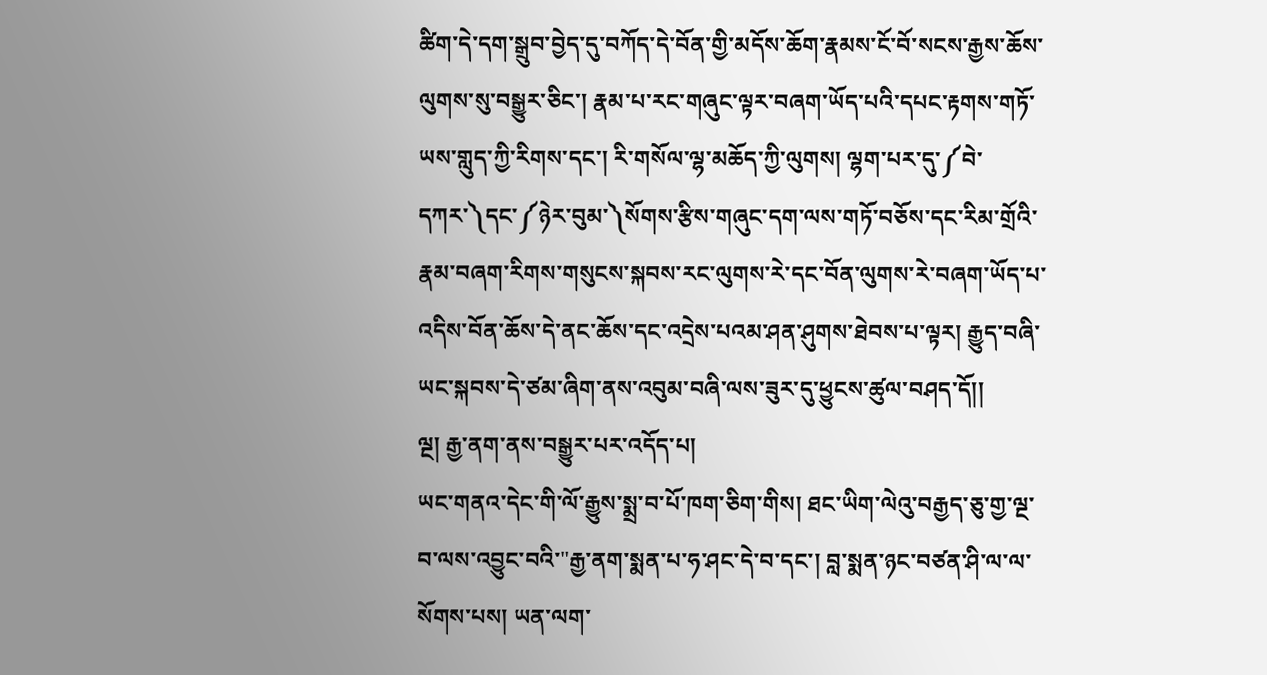ཚིག་དེ་དག་སྒྲུབ་བྱེད་དུ་བཀོད་དེ་བོན་གྱི་མདོས་ཆོག་རྣམས་ངོ་བོ་སངས་རྒྱས་ཆོས་ལུགས་སུ་བསྒྱུར་ཅིང་། རྣམ་པ་རང་གཞུང་ལྟར་བཞག་ཡོད་པའི་དཔང་རྟགས་གཏོ་ཡས་གླུད་ཀྱི་རིགས་དང་། རི་གསོལ་ལྷ་མཆོད་ཀྱི་ལུགས། ལྷག་པར་དུ་༼བེ་དཀར་༽དང་༼ཉེར་བུམ་༽སོགས་རྩིས་གཞུང་དག་ལས་གཏོ་བཅོས་དང་རིམ་གྲོའི་རྣམ་བཞག་རིགས་གསུངས་སྐབས་རང་ལུགས་རེ་དང་བོན་ལུགས་རེ་བཞག་ཡོད་པ་འདིས་བོན་ཆོས་དེ་ནང་ཆོས་དང་འདྲེས་པའམ་ཤན་ཤུགས་ཐེབས་པ་ལྟར། རྒྱུད་བཞི་ཡང་སྐབས་དེ་ཙམ་ཞིག་ནས་འབུམ་བཞི་ལས་ཟུར་དུ་ཕྱུངས་ཚུལ་བཤད་དོ།།
ལྔ། རྒྱ་ནག་ནས་བསྒྱུར་པར་འདོད་པ།
ཡང་གནའ་དེང་གི་ལོ་རྒྱུས་སྨྲ་བ་པོ་ཁག་ཅིག་གིས། ཐང་ཡིག་ལེའུ་བརྒྱད་ཅུ་གྱ་ལྔ་བ་ལས་འབྱུང་བའི་"རྒྱ་ནག་སྨན་པ་ཧ་ཤང་དེ་བ་དང་། བླ་སྨན་ཉང་བཙན་ཤི་ལ་ལ་སོགས་པས། ཡན་ལག་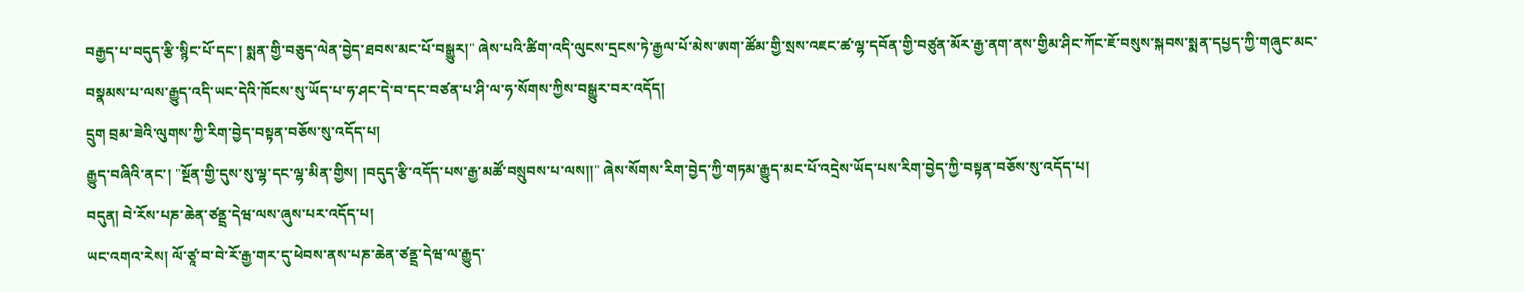བརྒྱད་པ་བདུད་རྩི་སྙིང་པོ་དང་། སྨན་གྱི་བཅུད་ལེན་བྱེད་ཐབས་མང་པོ་བསྒྱུར།" ཞེས་པའི་ཚིག་འདི་ལུངས་དྲངས་ཏེ་རྒྱལ་པོ་མེས་ཨག་ཚོམ་གྱི་སྲས་འཇང་ཚ་ལྷ་དབོན་གྱི་བཙུན་མོར་རྒྱ་ནག་ནས་གྱིམ་ཤིང་ཀོང་ཇོ་བསུས་སྐབས་སྨན་དཔྱད་ཀྱི་གཞུང་མང་བསྣམས་པ་ལས་རྒྱུད་འདི་ཡང་དེའི་ཁོངས་སུ་ཡོད་པ་ཧ་ཤང་དེ་བ་དང་བཙན་པ་ཤི་ལ་ཧ་སོགས་ཀྱིས་བསྒྱུར་བར་འདོད།
དྲུག བྲམ་ཟེའི་ལུགས་ཀྱི་རིག་བྱེད་བསྟན་བཅོས་སུ་འདོད་པ།
རྒྱུད་བཞིའི་ནང་། "སྔོན་གྱི་དུས་སུ་ལྷ་དང་ལྷ་མིན་གྱིས། །བདུད་རྩི་འདོད་པས་རྒྱ་མཚོ་བསྲུབས་པ་ལས།།" ཞེས་སོགས་རིག་བྱེད་ཀྱི་གཏམ་རྒྱུད་མང་པོ་འདྲེས་ཡོད་པས་རིག་བྱེད་ཀྱི་བསྟན་བཅོས་སུ་འདོད་པ།
བདུན། བེ་རོས་པཎ་ཆེན་ཙནྡྲ་དེཝ་ལས་ཞུས་པར་འདོད་པ།
ཡང་འགའ་རེས། ལོ་ཙཱ་བ་བེ་རོ་རྒྱ་གར་དུ་ཕེབས་ནས་པཎ་ཆེན་ཙནྡྲ་དེཝ་ལ་རྒྱུད་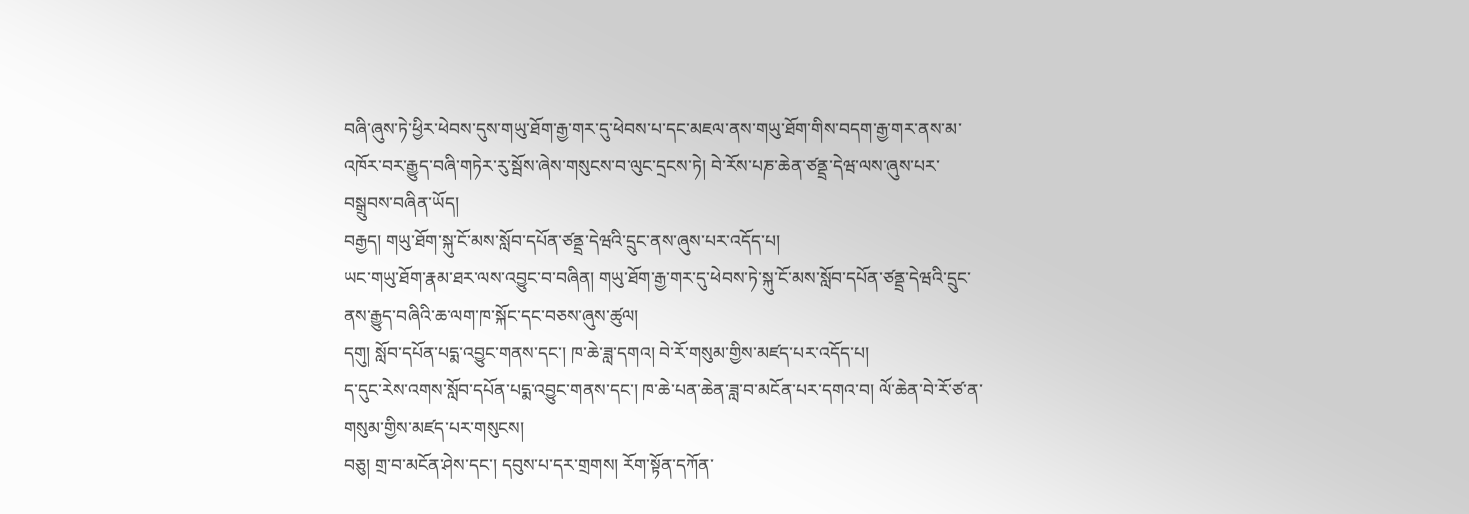བཞི་ཞུས་ཏེ་ཕྱིར་ཕེབས་དུས་གཡུ་ཐོག་རྒྱ་གར་དུ་ཕེབས་པ་དང་མཇལ་ནས་གཡུ་ཐོག་གིས་བདག་རྒྱ་གར་ནས་མ་འཁོར་བར་རྒྱུད་བཞི་གཏེར་རུ་སྦོས་ཞེས་གསུངས་བ་ལུང་དྲངས་ཏེ། བེ་རོས་པཎ་ཆེན་ཙནྡྲ་དེཝ་ལས་ཞུས་པར་བསྒྲུབས་བཞིན་ཡོད།
བརྒྱད། གཡུ་ཐོག་སྐུ་ངོ་མས་སློབ་དཔོན་ཙནྡྲ་དེཝའི་དྲུང་ནས་ཞུས་པར་འདོད་པ།
ཡང་གཡུ་ཐོག་རྣམ་ཐར་ལས་འབྱུང་བ་བཞིན། གཡུ་ཐོག་རྒྱ་གར་དུ་ཕེབས་ཏེ་སྐུ་ངོ་མས་སློབ་དཔོན་ཙནྡྲ་དེཝའི་དྲུང་ནས་རྒྱུད་བཞིའི་ཆ་ལག་ཁ་སྐོང་དང་བཅས་ཞུས་ཚུལ།
དགུ། སློབ་དཔོན་པདྨ་འབྱུང་གནས་དང་། ཁ་ཆེ་ཟླ་དགའ། བེ་རོ་གསུམ་གྱིས་མཛད་པར་འདོད་པ།
ད་དུང་རེས་འགས་སློབ་དཔོན་པདྨ་འབྱུང་གནས་དང་། ཁ་ཆེ་པན་ཆེན་ཟླ་བ་མངོན་པར་དགའ་བ། ལོ་ཆེན་བེ་རོ་ཙ་ན་གསུམ་གྱིས་མཛད་པར་གསུངས།
བཅུ། གྲ་བ་མངོན་ཤེས་དང་། དབུས་པ་དར་གྲགས། རོག་སྟོན་དཀོན་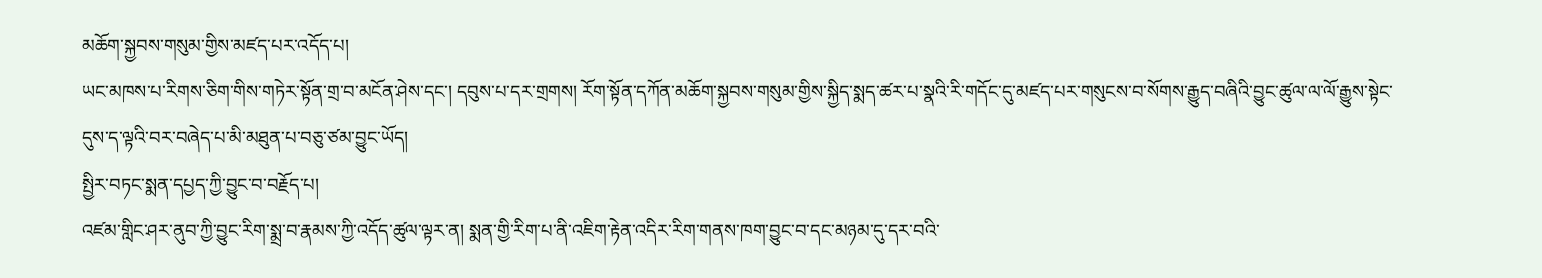མཆོག་སྐྱབས་གསུམ་གྱིས་མཛད་པར་འདོད་པ།
ཡང་མཁས་པ་རིགས་ཅིག་གིས་གཏེར་སྟོན་གྲ་བ་མངོན་ཤེས་དང་། དབུས་པ་དར་གྲགས། རོག་སྟོན་དཀོན་མཆོག་སྐྱབས་གསུམ་གྱིས་སྐྱིད་སྨད་ཚར་པ་སྣའི་རི་གདོང་དུ་མཛད་པར་གསུངས་བ་སོགས་རྒྱུད་བཞིའི་བྱུང་ཚུལ་ལ་ལོ་རྒྱུས་སྟེང་དུས་ད་ལྟའི་བར་བཞེད་པ་མི་མཐུན་པ་བཅུ་ཙམ་བྱུང་ཡོད།
སྤྱིར་བཏང་སྨན་དཔྱད་ཀྱི་བྱུང་བ་བརྗོད་པ།
འཛམ་གླིང་ཤར་ནུབ་ཀྱི་བྱུང་རིག་སྨྲ་བ་རྣམས་ཀྱི་འདོད་ཚུལ་ལྟར་ན། སྨན་གྱི་རིག་པ་ནི་འཇིག་རྟེན་འདིར་རིག་གནས་ཁག་བྱུང་བ་དང་མཉམ་དུ་དར་བའི་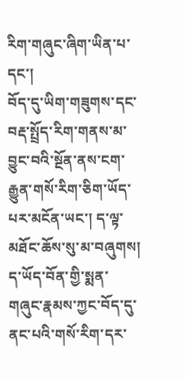རིག་གཞུང་ཞིག་ཡིན་པ་དང་།
བོད་དུ་ཡིག་གཟུགས་དང་བརྡ་སྤྲོད་རིག་གནས་མ་བྱུང་བའི་སྔོན་ནས་ངག་རྒྱུན་གསོ་རིག་ཅིག་ཡོད་པར་མངོན་ཡང་། ད་ལྟ་མཐོང་ཆོས་སུ་མ་བཞུགས། ད་ཡོད་བོན་གྱི་སྨན་གཞུང་རྣམས་ཀྱང་བོད་དུ་ནང་པའི་གསོ་རིག་དར་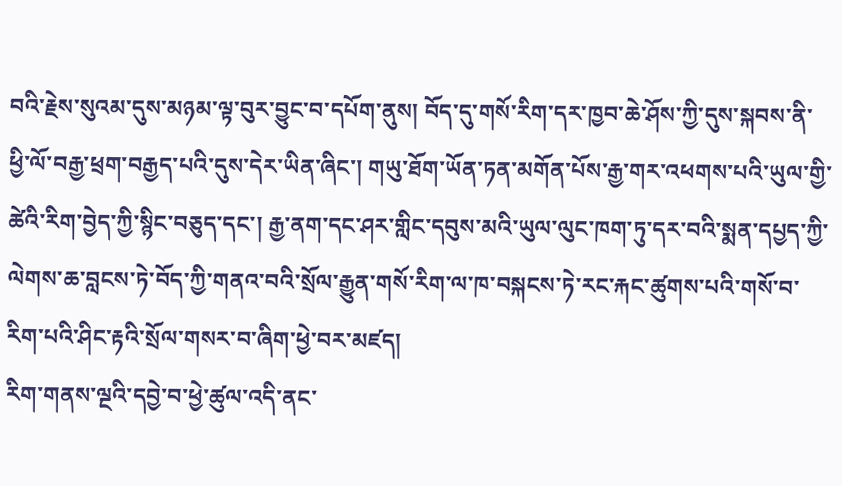བའི་རྗེས་སུའམ་དུས་མཉམ་ལྟ་བུར་བྱུང་བ་དཔོག་ནུས། བོད་དུ་གསོ་རིག་དར་ཁྱབ་ཆེ་ཤོས་ཀྱི་དུས་སྐབས་ནི་ཕྱི་ལོ་བརྒྱ་ཕྲག་བརྒྱད་པའི་དུས་དེར་ཡིན་ཞིང་། གཡུ་ཐོག་ཡོན་ཏན་མགོན་པོས་རྒྱ་གར་འཕགས་པའི་ཡུལ་གྱི་ཚེའི་རིག་བྱེད་ཀྱི་སྙིང་བཅུད་དང་། རྒྱ་ནག་དང་ཤར་གླིང་དབུས་མའི་ཡུལ་ལུང་ཁག་ཏུ་དར་བའི་སྨན་དཔྱད་ཀྱི་ལེགས་ཆ་བླངས་ཏེ་བོད་ཀྱི་གནའ་བའི་སྲོལ་རྒྱུན་གསོ་རིག་ལ་ཁ་བསྐངས་ཏེ་རང་རྐང་ཚུགས་པའི་གསོ་བ་རིག་པའི་ཤིང་རྟའི་སྲོལ་གསར་བ་ཞིག་ཕྱེ་བར་མཛད།
རིག་གནས་ལྔའི་དབྱེ་བ་ཕྱེ་ཚུལ་འདི་ནང་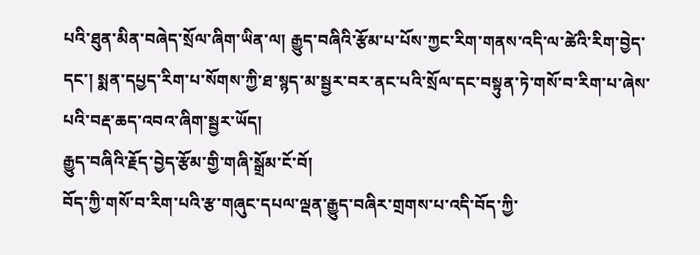པའི་ཐུན་མིན་བཞེད་སྲོལ་ཞིག་ཡིན་ལ། རྒྱུད་བཞིའི་རྩོམ་པ་པོས་ཀྱང་རིག་གནས་འདི་ལ་ཚེའི་རིག་བྱེད་དང་། སྨན་དཔྱད་རིག་པ་སོགས་ཀྱི་ཐ་སྙད་མ་སྦྱར་བར་ནང་པའི་སྲོལ་དང་བསྟུན་ཏེ་གསོ་བ་རིག་པ་ཞེས་པའི་བརྡ་ཆད་འབའ་ཞིག་སྦྱར་ཡོད།
རྒྱུད་བཞིའི་རྗོད་བྱེད་རྩོམ་གྱི་གཞི་སྒྲོམ་ངོ་བོ།
བོད་ཀྱི་གསོ་བ་རིག་པའི་རྩ་གཞུང་དཔལ་ལྡན་རྒྱུད་བཞིར་གྲགས་པ་འདི་བོད་ཀྱི་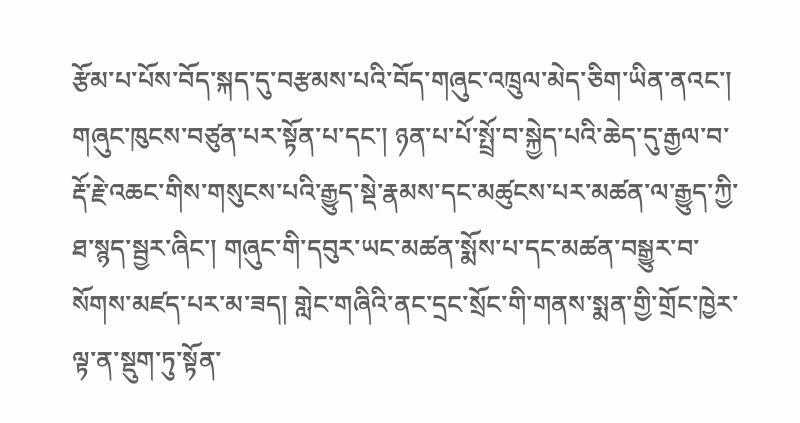རྩོམ་པ་པོས་བོད་སྐད་དུ་བརྩམས་པའི་བོད་གཞུང་འཁྲུལ་མེད་ཅིག་ཡིན་ནའང་། གཞུང་ཁུངས་བཙུན་པར་སྟོན་པ་དང་། ཉན་པ་པོ་སྤྲོ་བ་སྐྱེད་པའི་ཆེད་དུ་རྒྱལ་བ་རྡོ་རྗེ་འཆང་གིས་གསུངས་པའི་རྒྱུད་སྡེ་རྣམས་དང་མཚུངས་པར་མཚན་ལ་རྒྱུད་ཀྱི་ཐ་སྙད་སྦྱར་ཞིང་། གཞུང་གི་དབུར་ཡང་མཚན་སྨོས་པ་དང་མཚན་བསྒྱུར་བ་སོགས་མཛད་པར་མ་ཟད། གླེང་གཞིའི་ནང་དྲང་སྲོང་གི་གནས་སྨན་གྱི་གྲོང་ཁྱེར་ལྟ་ན་སྡུག་ཏུ་སྟོན་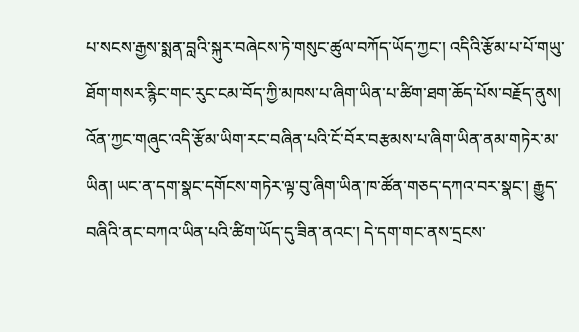པ་སངས་རྒྱས་སྨན་བླའི་སྐུར་བཞེངས་ཏེ་གསུང་ཚུལ་བཀོད་ཡོད་ཀྱང་། འདིའི་རྩོམ་པ་པོ་གཡུ་ཐོག་གསར་རྙིང་གང་རུང་ངམ་བོད་ཀྱི་མཁས་པ་ཞིག་ཡིན་པ་ཚིག་ཐག་ཆོད་པོས་བརྗོད་ནུས།
འོན་ཀྱང་གཞུང་འདི་རྩོམ་ཡིག་རང་བཞིན་པའི་ངོ་བོར་བརྩམས་པ་ཞིག་ཡིན་ནམ་གཏེར་མ་ཡིན། ཡང་ན་དག་སྣང་དགོངས་གཏེར་ལྟ་བུ་ཞིག་ཡིན་ཁ་ཚོན་གཅད་དཀའ་བར་སྣང་། རྒྱུད་བཞིའི་ནང་བཀའ་ཡིན་པའི་ཚིག་ཡོད་དུ་ཟིན་ནའང་། དེ་དག་གང་ནས་དྲངས་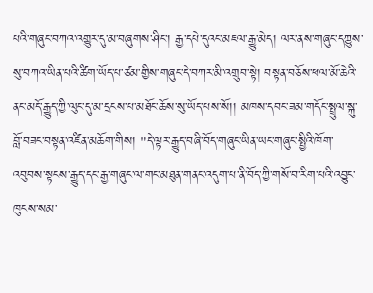པའི་གཞུང་བཀའ་འགྱུར་དུ་མ་བཞུགས་ཤིང་། རྒྱ་དཔེ་དུའང་མཇལ་རྒྱུ་མེད། ལར་ནས་གཞུང་དཀྱུས་སུ་བཀའ་ཡིན་པའི་ཚིག་ཡོད་པ་ཙམ་གྱིས་གཞུང་དེ་བཀར་མི་འགྲུབ་སྟེ། བསྟན་བཅོས་ཕལ་མོ་ཆེའི་ནང་མདོ་རྒྱུད་ཀྱི་ལུང་དུ་མ་དྲངས་པ་མཐོང་ཆོས་སུ་ཡོད་པས་སོ།། མཁས་དབང་ཟམ་གདོང་སྤྲུལ་སྐུ་བློ་བཟང་བསྟན་འཛིན་མཆོག་གིས། "དེ་ལྟར་རྒྱུད་བཞི་བོད་གཞུང་ཡིན་ཡང་གཞུང་སྤྱིའི་ཁོག་འབུབས་སྟངས་རྒྱུད་དང་རྒྱ་གཞུང་ལ་གང་མཐུན་གནང་འདུག་པ་ནི་བོད་ཀྱི་གསོ་བ་རིག་པའི་འབྱུང་ཁུངས་སམ་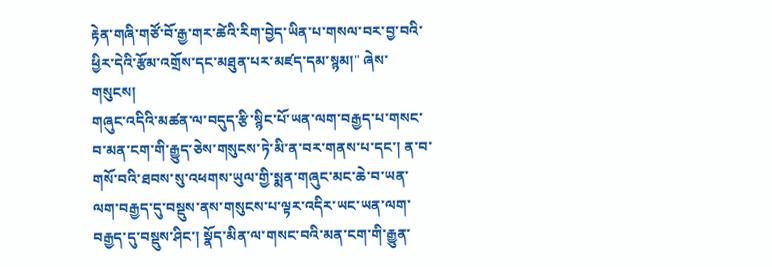རྟེན་གཞི་གཙོ་བོ་རྒྱ་གར་ཚེའི་རིག་བྱེད་ཡིན་པ་གསལ་བར་བྱ་བའི་ཕྱིར་དེའི་རྩོམ་འགྲོས་དང་མཐུན་པར་མཛད་དམ་སྙམ།" ཞེས་གསུངས།
གཞུང་འདིའི་མཚན་ལ་བདུད་རྩི་སྙིང་པོ་ཡན་ལག་བརྒྱད་པ་གསང་བ་མན་ངག་གི་རྒྱུད་ཅེས་གསུངས་ཏེ་མི་ན་བར་གནས་པ་དང་། ན་བ་གསོ་བའི་ཐབས་སུ་འཕགས་ཡུལ་གྱི་སྨན་གཞུང་མང་ཆེ་བ་ཡན་ལག་བརྒྱད་དུ་བསྡུས་ནས་གསུངས་པ་ལྟར་འདིར་ཡང་ཡན་ལག་བརྒྱད་དུ་བསྡུས་ཤིང་། སྣོད་མིན་ལ་གསང་བའི་མན་ངག་གི་རྒྱུན་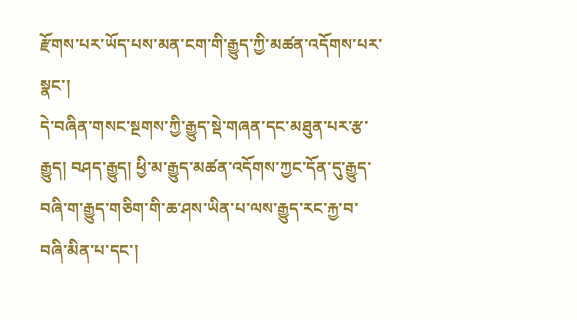རྫོགས་པར་ཡོད་པས་མན་ངག་གི་རྒྱུད་ཀྱི་མཚན་འདོགས་པར་སྣང་།
དེ་བཞིན་གསང་སྔགས་ཀྱི་རྒྱུད་སྡེ་གཞན་དང་མཐུན་པར་རྩ་རྒྱུད། བཤད་རྒྱུད། ཕྱི་མ་རྒྱུད་མཚན་འདོགས་ཀྱང་དོན་དུ་རྒྱུད་བཞི་ག་རྒྱུད་གཅིག་གི་ཆ་ཤས་ཡིན་པ་ལས་རྒྱུད་རང་རྐྱ་བ་བཞི་མིན་པ་དང་།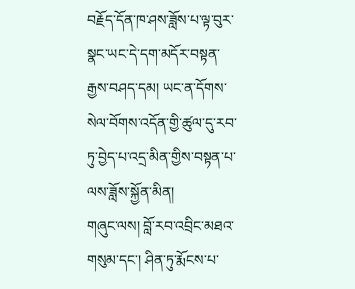བརྗོད་དོན་ཁ་ཤས་ཟློས་པ་ལྟ་བུར་སྣང་ཡང་དེ་དག་མདོར་བསྟན་རྒྱས་བཤད་དམ། ཡང་ན་དོགས་སེལ་བོགས་འདོན་གྱི་ཚུལ་དུ་རབ་ཏུ་བྱེད་པ་འདྲ་མིན་གྱིས་བསྟན་པ་ལས་ཟློས་སྐྱོན་མིན།
གཞུང་ལས། བློ་རབ་འབྲིང་མཐའ་གསུམ་དང་། ཤིན་ཏུ་རྨོངས་པ་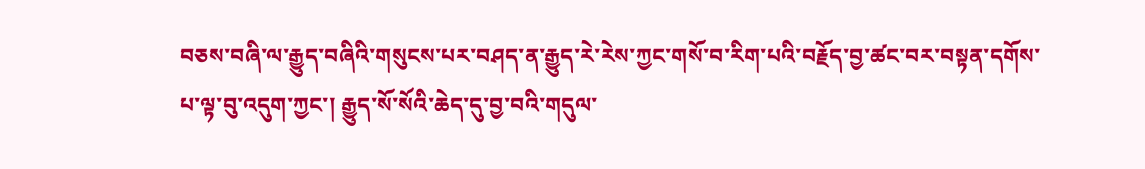བཅས་བཞི་ལ་རྒྱུད་བཞིའི་གསུངས་པར་བཤད་ན་རྒྱུད་རེ་རེས་ཀྱང་གསོ་བ་རིག་པའི་བརྗོད་བྱ་ཚང་བར་བསྟན་དགོས་པ་ལྟ་བུ་འདུག་ཀྱང་། རྒྱུད་སོ་སོའི་ཆེད་དུ་བྱ་བའི་གདུལ་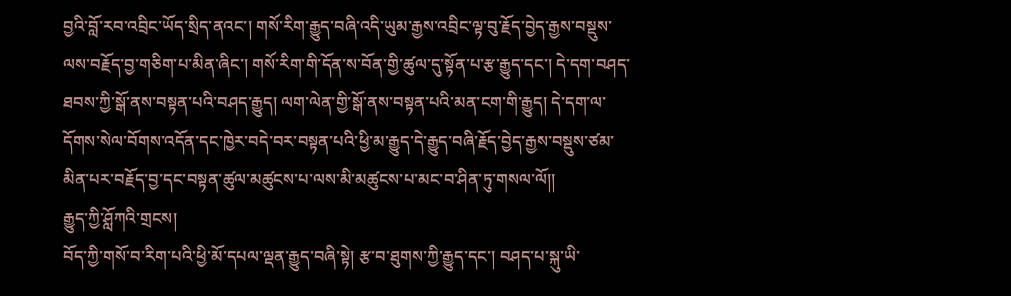བྱའི་བློ་རབ་འབྲིང་ཡོད་སྲིད་ནའང་། གསོ་རིག་རྒྱུད་བཞི་འདི་ཡུམ་རྒྱས་འབྲིང་ལྟ་བུ་རྗོད་བྱེད་རྒྱས་བསྡུས་ལས་བརྗོད་བྱ་གཅིག་པ་མིན་ཞིང་། གསོ་རིག་གི་དོན་ས་བོན་གྱི་ཚུལ་དུ་སྟོན་པ་རྩ་རྒྱུད་དང་། དེ་དག་བཤད་ཐབས་ཀྱི་སྒོ་ནས་བསྟན་པའི་བཤད་རྒྱུད། ལག་ལེན་གྱི་སྒོ་ནས་བསྟན་པའི་མན་ངག་གི་རྒྱུད། དེ་དག་ལ་དོགས་སེལ་བོགས་འདོན་དང་ཁྱེར་བདེ་བར་བསྟན་པའི་ཕྱི་མ་རྒྱུད་དེ་རྒྱུད་བཞི་རྗོད་བྱེད་རྒྱས་བསྡུས་ཙམ་མིན་པར་བརྗོད་བྱ་དང་བསྟན་ཚུལ་མཚུངས་པ་ལས་མི་མཚུངས་པ་མང་བ་ཤིན་ཏུ་གསལ་ལོ།།
རྒྱུད་ཀྱི་ཤློཀའི་གྲངས།
བོད་ཀྱི་གསོ་བ་རིག་པའི་ཕྱི་མོ་དཔལ་ལྡན་རྒྱུད་བཞི་སྟེ། རྩ་བ་ཐུགས་ཀྱི་རྒྱུད་དང་། བཤད་པ་སྐུ་ཡི་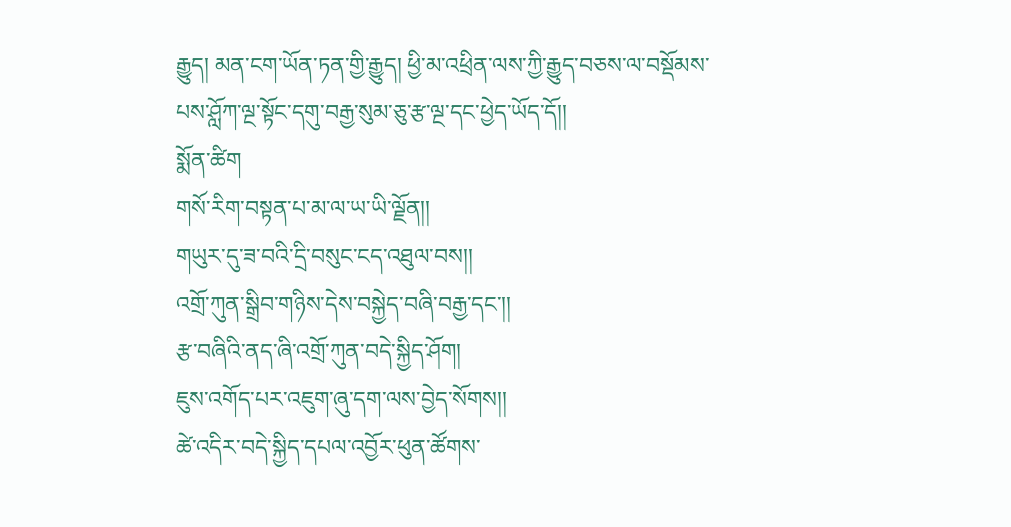རྒྱུད། མན་ངག་ཡོན་ཏན་གྱི་རྒྱུད། ཕྱི་མ་འཕྲིན་ལས་ཀྱི་རྒྱུད་བཅས་ལ་བསྡོམས་པས་ཤློཀ་ལྔ་སྟོང་དགུ་བརྒྱ་སུམ་ཅུ་རྩ་ལྔ་དང་ཕྱེད་ཡོད་དོ།།
སྨོན་ཚིག
གསོ་རིག་བསྟན་པ་མ་ལ་ཡ་ཡི་ལྗོན།།
གཡུར་དུ་ཟ་བའི་དྲི་བསུང་ངད་འཐུལ་བས།།
འགྲོ་ཀུན་སྒྲིབ་གཉིས་དེས་བསྐྱེད་བཞི་བརྒྱ་དང་།།
རྩ་བཞིའི་ནད་ཞི་འགྲོ་ཀུན་བདེ་སྐྱིད་ཤོག།
ཇུས་འགོད་པར་འཇུག་ཞུ་དག་ལས་བྱེད་སོགས།།
ཚེ་འདིར་བདེ་སྐྱིད་དཔལ་འབྱོར་ཕུན་ཚོགས་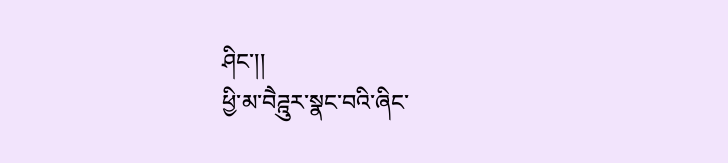ཤིང་།།
ཕྱི་མ་བཻཌྰུར་སྣང་བའི་ཞིང་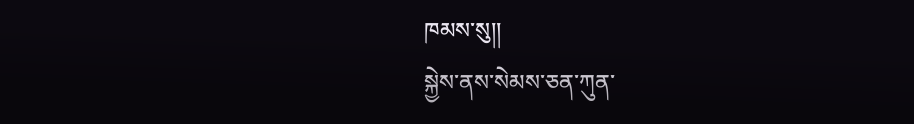ཁམས་སུ།།
སྐྱེས་ནས་སེམས་ཅན་ཀུན་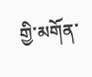གྱི་མགོན་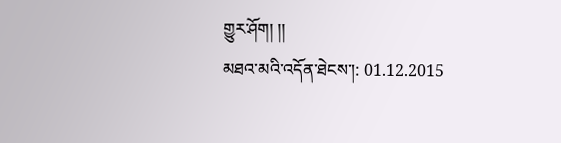གྱུར་ཤོག། །།
མཐའ་མའི་འདོན་ཐེངས་།: 01.12.2015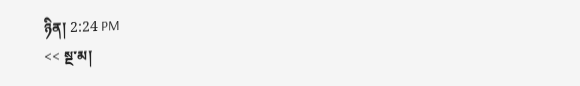ཉིན། 2:24 PM
<< སྔ་མ།